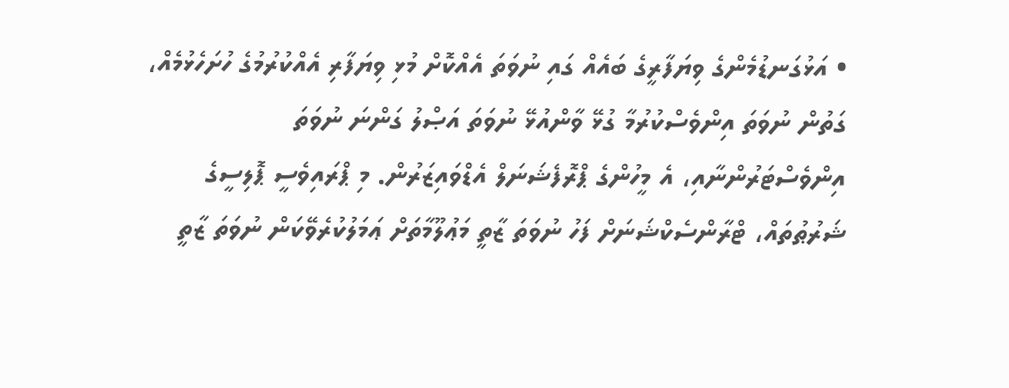• އަޅުގަނޑުމެންގެ ވިޔަފާރީގެ ބައެއް ގައި ނުވަތަ އެއްކޮށް މުޅި ވިޔަފާރި އެއްކުރުމުގެ ހުށަހެޅުމެއް، ގަތުން ނުވަތަ އިންވެސްކުރުމާ ގުޅޭ ވާންއުޅޭ ނުވަތަ އަޞްލު ގަންނަ ނުވަތަ އިންވެސްޓަރުންނާއި، އެ މީހުންގެ ޕްރޮފެޝަނަލް އެޑްވައިޒަރުން. މި ޕްރައިވެސީ ޕޮލިސީގެ ޝަރުޠުތައް، ޓްރާންސެކްޝަނަށް ފަހު ނުވަތަ ޒާތީ މަޢުލޫމާތަށް ޢަމަލުކުރެވޭކަން ނުވަތަ ޒާތީ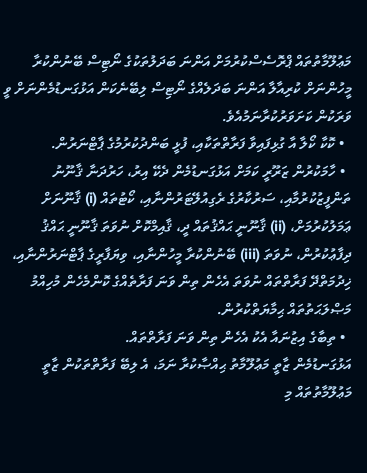މަޢުލޫމާތުތައް ޕްރޮސެސްކުރުމަށް އަންނަ ބަދަލުތަކުގެ ނޯޓިސް ބޭނުންކުރާ މީހުންނަށް ކުރިއާލާ އަންނަ ބަދަލެއްގެ ނޯޓިސް ލިބޭނެކަން އަޅުގަނޑުމެންނަށް ވީ ވަރަކުން ކަށަވަރުކުރާނަމުއެވެ.
  • ކޮކާ ކޯލާ އާ ގުޅިފައިވާ ފަރާތްތަކާއި، ފުޅީ ބަންދުކުރުމުގެ ޕާޓްނަރުން.
  • ހާމަކުރުން ޒަރޫރީ ކަމަށް އަޅުގަނޑުމެން ދެކޭ އިރު، ހަރުދަނާ ޤާނޫނު ތަންފީޒުކުރުމާއި، ސަރުކާރުގެ ރެގިއުލޭޓަރުންނާއި، ކޯޓުތައް (i) ޤާނޫނަށް ޢަމަލުކުރުމަށް، (ii) ޤާނޫނީ ޙައްޤުތައް ދީ، ޤާއިމްކޮށް ނުވަތަ ޤާނޫނީ ޙައްޤު ދިފާޢުކުރުން، ނުވަތަ (iii) ބޭނުންކުރާ މީހުންނާއި، ވިޔަފާރީގެ ޕާޓްނަރުންނާއި، ޚިދުމަތްދޭ ފަރާތްތައް ނުވަތަ އެހެން ތިން ވަނަ ފަރާތެއްގެ ކޮންމެހެން މުހިއްމު މަޞްލަޙަތުތައް ޙިމާޔަތްކުރުން.
  • ތިބާގެ އިޒުނައާ އެކު އެހެން ތިން ވަނަ ފަރާތްތައް.
އަޅުގަނޑުމެން ޒާތީ މަޢުލޫމާތު ޙިއްޞާކުރާ ނަމަ، އެ ލިބޭ ފަރާތްތަކުން ޒާތީ މަޢުލޫމާތުތައް މި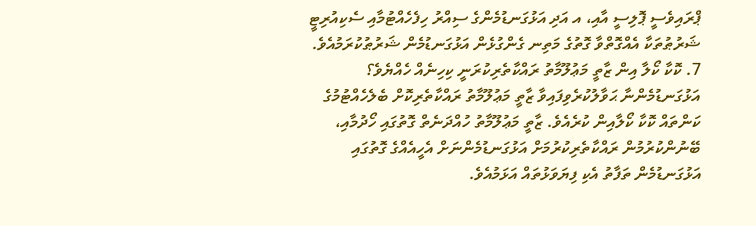ޕްރައިވެސީ ޕޮލިސީ އާއި، އ އަދި އަޅުގަނޑުމެންގެ ސިއްރު ހިފެހެއްޓުމާއި ސެކިއުރިޓީ ޝަރުޠުތަކާ އެއްގޮތްވާ ގޮތުގެ މަތިނ ގެންގުޅެން އަޅުގަނޑުމެން ޝަރުޠުކުރަމުއެވެ.
7. ކޮކާ ކޯލާ އިން ޒާތީ މަޢުލޫމާތު ރައްކާތެރިކުރަނީ ކިހިނެއް ހެއްޔެވެ؟
އަޅުގަނޑުމެންނާ ޙަވާލުކުރެވިފައިވާ ޒާތީ މަޢުލޫމާތު ރައްކާތެރިކޮށް ބެލެހެއްޓުމުގެ ކަންތައް ކޮކާ ކޯލާއިން ކުރެއެވެ. ޒާތީ މަޢުލޫމާތު ހުއްދަނެތް ގޮތުގައި ހޯދުމާއި، ބޭނުންކުރުމުން ރައްކާތެރިކުރުމަށް އަޅުގަނޑުމެންނަށް އެހީއެއްގެ ގޮތުގައި އަޅުގަނޑުމެން ތަފާތު އެކި ފިޔަވަޅުތައް އަޅަމުއެވެ.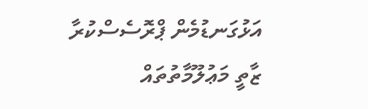އަޅުގަނޑުމެން ޕްރޮސެސްކުރާ ޒާތީ މަޢުލޫމާތުތައް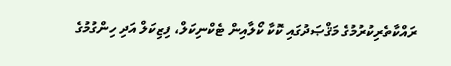ރައްކާތެރިކުރުމުގެ މަޤްޞަދުގައި ކޮކާ ކޯލާއިން ޓެކްނިކަލް، ފިޒިކަލް އަދި ހިންގުމުގެ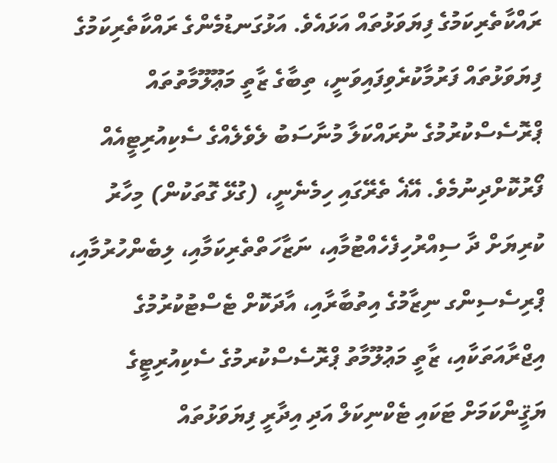ރައްކާތެރިކަމުގެ ފިޔަވަޅުތައް އަޅައެވެ. އަޅުގަނޑުމެންގެ ރައްކާތެރިކަމުގެ ފިޔަވަޅުތައް ފަރުމާކުރެވިފައިވަނީ، ތިބާގެ ޒާތީ މަޢޫލޫމާތުތައް ޕްރޮސެސްކުރުމުގެ ނުރައްކަލާ މުނާސަބު ލެވެލެއްގެ ސެކިއުރިޓީއެއް ފޯރުކޮށްދިނުމެވެ. އޭޣެ ތެރޭގައި ހިމެނެނީ، (ގުޅޭ ގޮތަކުން) މިހާރު ކުރިޔަށް ދާ ސިއްރުހިފެހެއްޓުމާއި، ނަޒާހަތްތެރިކަމާއި، ލިބެންހުރުމާއި، ޕްރިސެސިންގ ނިޒާމުގެ އިތުބާރާއި، އާދަކޮށް ޓެސްޓުކުރުމުގެ އިޖްރާއަތަކާއި، ޒާތީ މަޢުލޫމާތު ޕްރޮސެސްކުރމުގެ ސެކިއުރިޓީގެ ޔަޤީންކަމަށް ޓަކައި ޓެކްނިކަލް އަދި އިދާރީ ފިޔަވަޅުތައް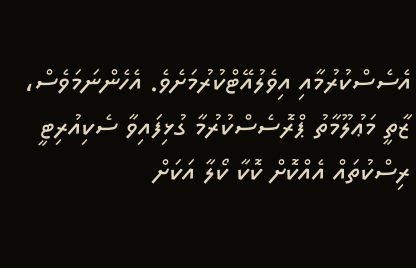އެސެސްކުރުމާއި އިވެލުއޭޓްކުރުމަށެވެ. އެހެންނަމަވެސް، ޒާތީ މަޢުލޫމާތު ޕްރޮސެސްކުރުމާ ގުޅިފައިވާ ސެކިއުރިޓީ ރިސްކުތައް އެއްކޮށް ކޮކާ ކޯލާ އަކަށް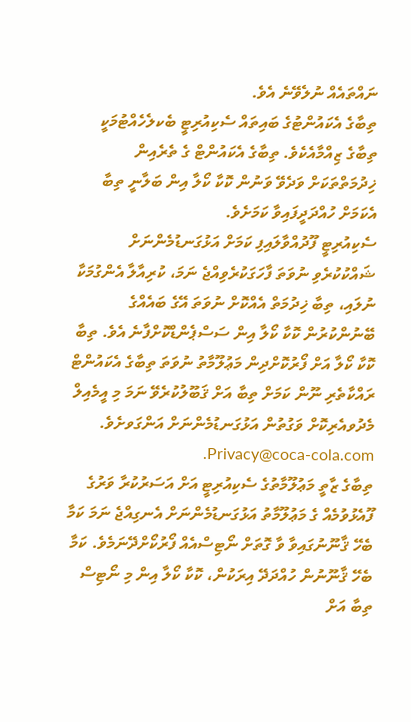ނައްތައެއް ނުލެވޭނެ އެވެ.
ތިބާގެ އެކައުންޓުގެ ބައިތައް ސެކިއުރިޓީ ބެކލެހެއްޓުމަކީ ތިބާގެ ޒިއްމާއެކެވެ. ތިބާގެ އެކައުންޓް ގެ ތެރެއިން ޚިދުމަތްތަކަށް ވަދެވޭ ވަނުން ކޮކާ ކޯލާ އިން ބަލާނީ ތިބާ އެކަމަށް ހުއްދަދީފައިވާ ކަމަށެވެ.
ސެކިއުރިޓީ ފޫދުއްވާލައިފި ކަމަށް އަޅުގަނޑުމެންނަށް ޝައްކުކުރެވި ނުވަތަ ފާހަގަކުރެވިއްޖެ ނަމަ، ކުރިއާލާ އެންގުމަކާ ނުލައި، ތިބާ ޚިދުމަތް އެއްކޮށް ނުވަތަ އޭގެ ބައެއްގެ ބޭނުންކުރުން ކޮކާ ކޯލާ އިން ސަސްޕެންޑްކޮށްފާނެ އެވެ. ތިބާ ކޮކާ ކޯލާ އަށް ފޯރުކޮށްދިން މަޢުލޫމާތު ނުވަތަ ތިބާގެ އެކައުންޓް ރައްކާތެރި ނޫން ކަމަށް ތިބާ އަށް ޤަބޫލުކުރެވޭ ނަމަ މި އީމެއިލް މެދުވއެރިކޮށް ވަގުތުން އަޅުގަނޑުމެންނަށް އަންގަވށެވެ. Privacy@coca-cola.com.
ތިބާގެ ޒާތީ މަޢުލޫމާތުގެ ސެކިއުރިޓީ އަށް އަސަރުކުރާ ވަރުގެ ފޫއެޅުވުމެއް ގެ މަޢުލޫމާތު އަޅުގަނޑުމެންނަށް އެނގިއްޖެ ނަމަ ކަމާ ބެހޭ ޤާނޫނުގައިވާ ވާ ގޮތަށް ނޯޓިސްއެއް ފޯރުކޯށްދޭނަމެވެ. ކަމާ ބެހޭ ޤާނޫނުން ހުއްދަދޭ އިރަކުން، ކޮކާ ކޯލާ އިން މި ނޯޓިސް ތިބާ އަށް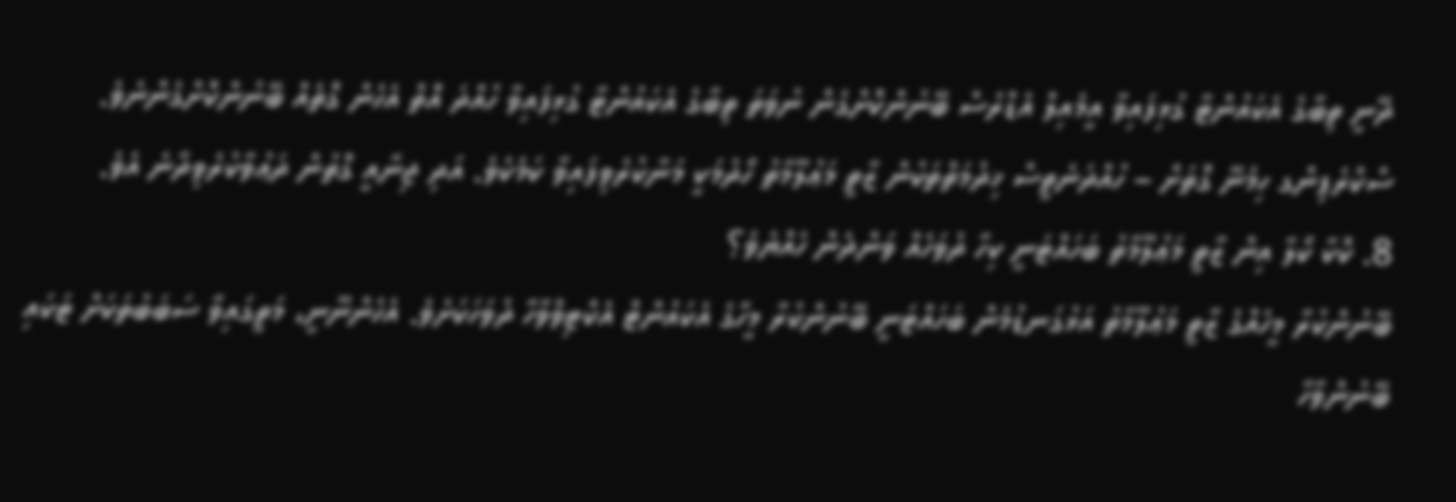ދޭނީ ތިބާގެ އެކައުންޓާ ގުޅިފައިވާ އީމެއިލް އެޑްރެސް ބޭނުންކޮށްގެން ނުވަތަ ތިބާގެ އެކައުންޓާ ގުޅިފައިވާ ހުއްދަ އޮތް އެހެން ގޮތެއް ބޭނުންކޮށްގެންނެވެ.
ސްކްރެޕިންގ ހިމެނޭ ގޮތަށް – ހުއްދަނެތީސް ޚިދުމަތްތަކުން ޒާތީ މަޢުލޫމާތު ހޯދުމަކީ މަނާކުރެވިފައިވާ ކަމެކެވެ. އަދި ޖިނާއީ ގޮތުން ދަޢުވާކުރެވިދާނެ އެވެ.
8. ކޮކާ ކޯލާ އިން ޒާތީ މަޢުލޫމާތު ބަހައްޓަނީ ކިހާ ދުވަހެއް ވަންދެން ހެއްޔެވެ؟
ބޭނުންކުރާ މީހެއްގެ ޒާތީ މަޢުލޫމާތު އަޅުގަނޑުމެން ބަހައްޓަނީ ބޭނުންކުރާ މީހާގެ އެކައުންޓް އެކްޓިވްވާހާ ދުވަހަކަށެވެ. އެހެންނޫނީ، މަތީގައިވާ ސަބަބުތަކަށް ޓަކައި ބޭނުންވާހާ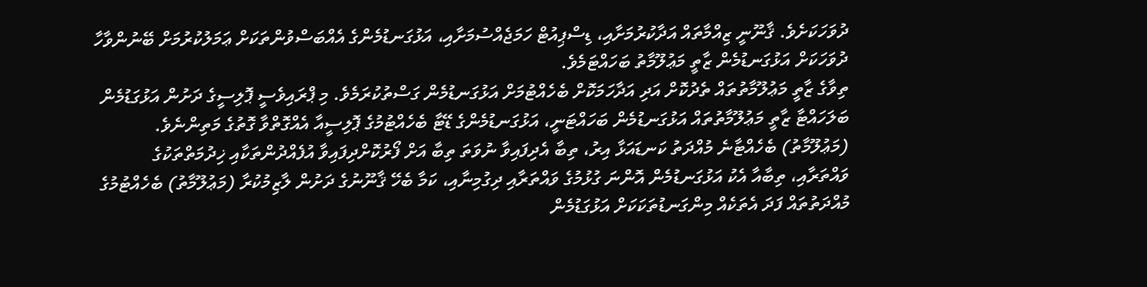ދުވަހަކަށެވެ. ޤާނޫނީ ޒިއްމާތައް އަދާކުރުމަށާއި، ޑިސްޕިއުޓް ހަމަޖެއްސުމަށާއި، އަޅުގަނޑުމެންގެ އެއްބަސްވުންތަކަށް ޢަމަލުކުރުމަށް ބޭނުންވާހާ ދުވަހަކަށް އަޅުގަނޑުމެން ޒާތީ މަޢުލޫމާތު ބަހައްޓަމެވެ.
ތިވާގެ ޒާތީ މަޢުލޫމާތުތައް ތެދުކޮށް އަދި އަދާހަމަކޮށް ބެހެއްޓުމަށް އަޅުގަނޑުމެން ގަސްތުކުރަމެވެ. މި ޕްރައިވެސީ ޕޮލިސީގެ ދަށުން އަޅުގަޑުމެން ބަލަހައްޓާ ޒާތީ މަޢުލޫމާތުތައް އަޅުގަނޑުމެން ބަހައްޓަނީ، އަޅުގަނޑުމެންގެ ޑޭޓާ ބެހެއްޓުމުގެ ޕޮލިސީއާ އެއްގޮތްވާ ގޮތުގެ މަތިންނެވެ.  (މަޢުލޫމާތު) ބެހެއްޓާނެ މުއްދަތު ކަނޑައަޅާ އިރު، ތިބާ އެދިފައިވާ ނުވަތަ ތިބާ އަށް ފޯރުކޮށްދިފައިވާ އުފެއްދުންތަކާއި ޚިދުމަތްތަކުގެ ވައްތަރާއި، ތިބާއާ އެކު އަޅުގަނޑުމެން އޮންނަ ގުޅުމުގެ ވައްތަރާއި ދިގުމިނާއި، ކަމާ ބެހޭ ޤާނޫނުގެ ދަށުން ލާޒިމުކުރާ (މަޢުލޫމާތު) ބެހެއްޓުމުގެ މުއްދަތުތައް ފަދަ އެތަކެއް މިންގަނޑުތަކަކަށް އަޅުގަޑުމެން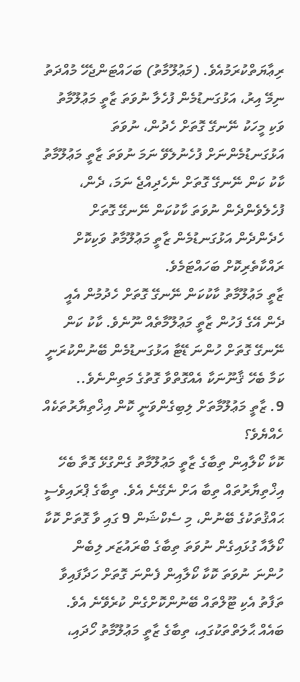ރިޢާޔަތްކުރަމުއެވެ. (މަޢުލޫމާތު) ބަހައްޓަންޖެހޭ މުއްދަތު ނިމޭ އިރު، އަޅުގަނޑުމެން ފުހެލާ ނުވަތަ ޒާތީ މަޢުލޫމާތު ވަކި މީހަކު ނޭނގޭ ގޮތަށް ހެދުން، ނުވަތަ އަޅުގަނޑުމެންނަށް ފުހެނުލެވޭ ނަމަ ނުވަތަ ޒާތީ މަޢުލޫމާތު ކާކު ކަން ނޭނގޭ ގޮތަށް ނެހެދިއްޖެ ނަމަ، ދެން، ފުހެލެވެންދެން ނުވަތަ ކާކުކަން ނޭނގޭ ގޮތަށް ހެދެންދެން އަޅުގަނޑުމެން ޒާތީ މަޢުލޫމާތު ވަކިކޮށް ރައްކާތެރިކޮށް ބަހައްޓަމެވެ.
ޒާތީ މަޢުލޫމާތު ކާކުކަން ނޭނގޭ ގޮތަށް ހެދުމުން އެއީ ދެން އޭގެ ފަހުން ޒާތީ މަޢުލޫމާތެއް ނޫނެވެ. ކާކު ކަން ނޭނގޭ ގޮތަށް ހުންނަ ޑޭޓާ އަޅުގަނޑުމެން ބޭނުންކުރަނީ ކަމާ ބެހޭ ޤާނޫނަކާ އެއްގޮތްވާ ގޮތުގެ މަތިންނެވެ..
9. ޒާތީ މަޢުލޫމާތަށް ލިބިގެންވަނީ ކޮން އިޚްތިޔާރުތަކެއް ހެއްޔެވެ؟
ކޮކާ ކޯލާއިން ތިބާގެ ޒާތީ މަޢުލޫމާތު ގެންގުޅޭ ގޮތާ ބެހޭ އިޚްތިޔާރުތައް ތިބާ އަށް ނެގޭނެ އެވެ. ތިބާގެ ޕްރައިވެސީ ޙައްޤުތަކުގެ ބޭނުން، މި ސެކްޝަން 9 ގައި ވާ ގޮތަށް ކޮކާ ކޯލާއާ ގުޅައިގެން ނުވަތަ ތިބާގެ ބްރައުޒަރ ލިބެން ހުންނަ ނުވަތަ ކޮކާ ކޯލާއިން ފެންނަ ގޮތަށް ހަދާފައިވާ ތަފާތު އެކި ޓޫލްތައް ބޭނުންކޮށްގެން ކުރެވޭނެ އެވެ. ބައެއް ޙާލަތްތަކުގައި، ތިބާގެ ޒާތީ މަޢުލޫމާތު ހޯދައި،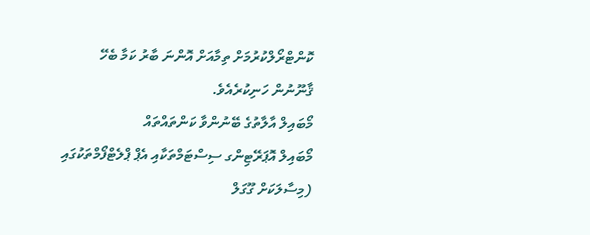ކޮންޓްރޯލްކުރުމަށް ތިމާއަށް އޮންނަ ބާރު ކަމާ ބެހޭ ޤާނޫނުން ހަނިކުރެއެވެ.
މޯބައިލް އާލާތުގެ ބޭނުންވާ ކަންތައްތައް
މޯބައިލް އޮޕަރޭޓިންގ ސިސްޓަމްތަކާއި އެޕް ޕްލެޓްފޯމްތަކުގައި (މިސާލަކަށް ގޫގަލް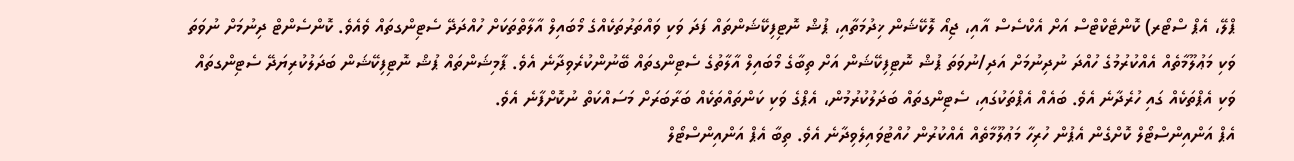ޕްލޭ، އެޕް ސްޓޯރ) ކޮންޓެކްޓްސް އަށް އެކްސެސް އާއި، ޖިއޯ ލޮކޭޝަން ޚިދުމަތާއި، ޕުޝް ނޮޓިފިކޭޝަންތައް ފަދަ ވަކި ވައްތަރުތަކެއްގެ މޯބައިލް އާލާތްތަކަށް ހުއްދަދޭ ސެޓިންގތައް ވެއެވެ. ކޮންސެންޓް ދިނުމަށް ނުވަތަ ވަކި މަޢުލޫމާތެއް އެއްކުރުމުގެ ހުއްދަ ނުދިނުމަށް އަދި/ނުވަތަ ޕުޝް ނޮޓިފިކޭޝަން އަށް ތިބާގެ މޯބައިލް އާލާތުގެ ސެޓިންގތައް ބޭނުންކުރެވިދާނެ އެވެ. ޕާމިޝަންތައް ޕުޝް ނޮޓިފިކޭޝަން ބަދަލުކުރިޔަދޭ ސެޓިންގތައް ވަކި އެޕްތަކެއް ގައި ހުރެދާނެ އެވެ. ބައެއް އެޕްތަކުގައި، ސެޓިންގތައް ބަދަލުކުރުމުން، އެޕްގެ ވަކި ކަންތައްތަކެއް ބަރާބަރަށް މަސައްކަތް ނުކޮށްފާނެ އެވެ.
އެޕް އަންއިންސްޓޯލް ކޮށްގެން އެޕުން ހުރިހާ މަޢުލޫމާތެއް އެއްކުރުން ހުއްޓުވައިލެވިދާނެ އެވެ. ތިބާ އެޕް އަންއިންސްޓޯލް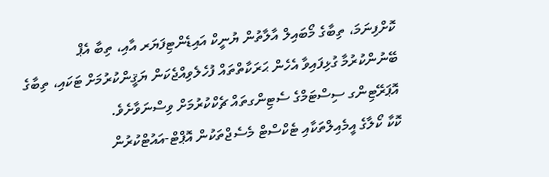ކޮށްފިނަމަ، ތިބާގެ މޯބައިލް އާލާތުން ޔުނީކް އައިޑެންޓިފަޔަރ އާއި، ތިބާ އެޕް ބޭނުންކުރުމާ ގުޅިފައިވާ އެހެން ޙަރަކާތްތައް ފުހެލެވިއްޖެކަން ޔަޤީންކުރުމަށް ޓަކައި، ތިބާގެ އޮޕަރޭޓިންގ ސިސްޓަމްގެ ސެޓިންގތައް ޗެކްކުރުމަށް ވިސްނަވާށެވެ.
ކޮކާ ކޯލާގެ އީމެއިލްތަކާއި ޓެކްސްޓް މެސެޖްތަކުން އޮޕްޓް-އައުޓްކުރުން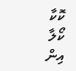ކޮކާ ކޯލާ އިން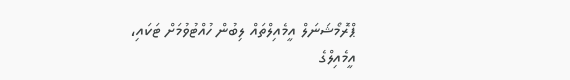ޕްރޮމޯޝަނަލް އީމެއިލްތައް ލިބުން ހުއްޓުވުމަށް ޓަކައި، އީމެއިލްގެ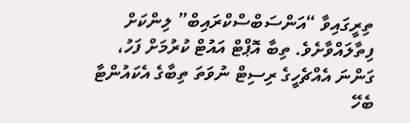ތިރީގައިވާ “އަންސަބްސްކްރައިބް” ލިންކަށް ފިތާލައްވާށެވެ. ތިބާ އޮޕްޓް އައުޓް ކުރުމަށް ފަހު، ގަންނަ އެއްޗެހީގެ ރިސިޓް ނުވަތަ ތިބާގެ އެކައުންޓާ ބެހޭ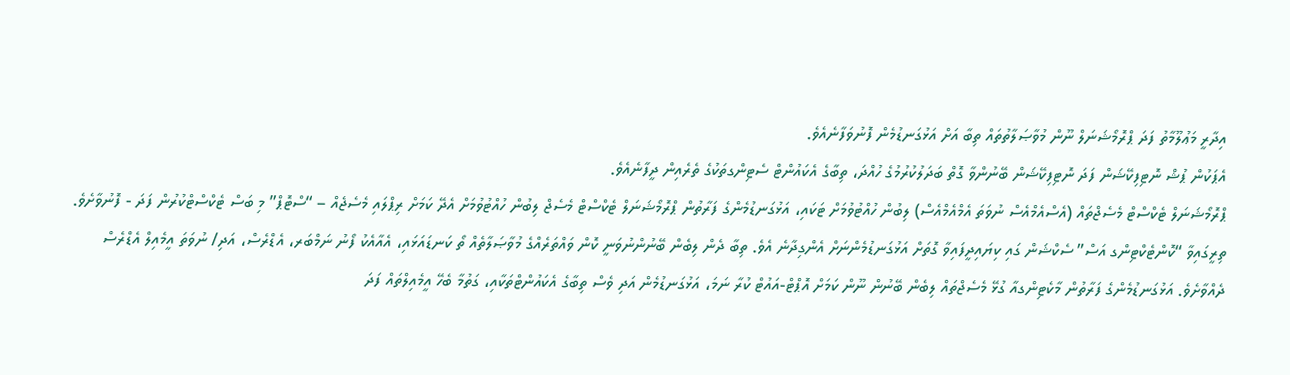އިދާރީ މަޢުލޫމާތު ފަދަ ޕްރޮމޯޝަނަލް ނޫން މުވާޞަލާތުތައް ތިބާ އަށް އަޅުގަނޑުމެން ފޮނުވަފާނެއެވެ.
އެޕަކުން ޕުޝް ނޮޓިފިކޭޝަން ފަދަ ނޮޓިފިކޭޝަން ބޭނުންވާ ގޮތް ބަދަލުކުރުމުގެ ހުއްދަ، ތިބާގެ އެކައުންޓް ސެޓިންގތަކުގެ ތެރެއިން ދީފާނެއެވެ.
ޕްރޮމޯޝަނަލް ޓެކްސްޓް މެސެޖްތައް (އެސްއެމްއެސް ނުވަތަ އެމްއެމްއެސް) ލިބުން ހުއްޓުވުމަށް ޓަކައި، އަޅުގަނޑުމެންގެ ފަރާތުން ޕްރޮމޯޝަނަލް ޓެކްސްޓް މެސެޖް ލިބުން ހުއްޓުވުމަށް އެދޭ ކަމަށް ރިޕްލައި މެސެޖެއް – “ސްޓޮޕް” މި ބަސް ޓެކްސްޓްކުރުން ފަދަ - ފޮނުވާށެވެ. ތިރީގައިވާ “ކޮންޓެކްޓިންގ އަސް” ސެކްޝަން ގައި ކިޔައިދީފައިވާ ގޮތަށް އަޅުގަނޑުމެންނަށް އެންގިދާނެ އެވެ. ތިބާ ދެން ލިބެން ބޭނުންނުވަނީ ކޮން ވައްތަރެއްގެ މުވާޞަލާތެއް ތޯ ކަނޑައަޅައި، އެއާއެކު ފޯނު ނަމްބަރ، އެޑްރެސް، އަދި/ ނުވަތަ އީމެއިލް އެޑްރެސް ދެއްވާށެވެ. އަޅުގަނޑުމެންގެ ފަރާތުން މާކެޓިންގއާ ގުޅޭ މެސެޖްތައް ލިބެން ބޭނުން ނޫން ކަމަށް އޮޕްޓް-އައުޓް ކުރާ ނަމަ، އަޅުގަނޑުމެން އަދި ވެސް ތިބާގެ އެކައުންޓްތަކާއި، ގަތުމާ ބެހޭ އީމެއިލްތައް ފަދަ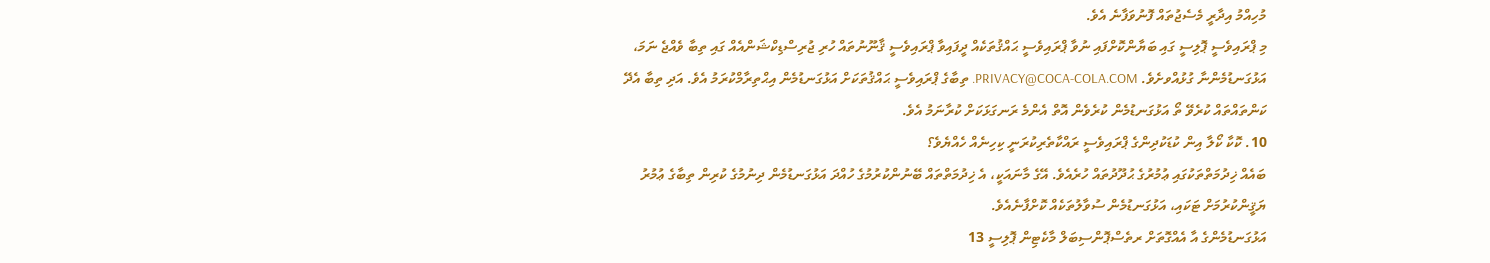މުހިއްމު އިދާރީ މެސެޖުތައް ފޮނުވަފާނެ އެވެ.
މި ޕްރައިވެސީ ޕޮލިސީ ގައި ބަޔާންކޮށްފައި ނުވާ ޕްރައިވެސީ ޙައްޤުތަކެއް ދީފައިވާ ޕްރައިވެސީ ޤާނޫނުތައް ހުރި ޖުރިސްޑިކްޝަންއެއް ގައި ތިބާ ވެއްޖެ ނަމަ، އަޅުގަނޑުމެންނާ ގުޅުއްވށެވެ. PRIVACY@COCA-COLA.COM. ތިބާގެ ޕްރައިވެސީ ޙައްޤުތަކަށް އަޅުގަނޑުމެން އިޙްތިރާމްކުރަމު އެވެ. އަދި ތިބާ އެދޭ ކަންތައްތައް ކުރެވޭ ތޯ އަޅުގަނޑުމެން ކުރެވެން އޮތް އެންމެ ރަނގަޅަކަށް ކުރާނަމު އެވެ.
10. ކޮކާ ކޯލާ އިން ކުޑަކުދިންގެ ޕްރައިވެސީ ރައްކާތެރިކުރަނީ ކިހިނެއް ހެއްޔެވެ؟
ބައެއް ޚިދުމަތްތަކުގައި ޢުމުރުގެ ޙުދޫދުތައް ހުރެއެވެ. އޭގެ މާނައަކީ، އެ ޚިދުމަތްތައް ބޭނުންކުރުމުގެ ހުއްދަ އަޅުގަނޑުމެން ދިނުމުގެ ކުރިން ތިބާގެ ޢުމުރު ޔަޤީންކުރުމަށް ޓަކައި، އަޅުގަނޑުމެން ސުވާލުތަކެއް ކޮށްފާނެއެވެ.
އަޅުގަނޑުމެންގެ އާ އެއްގޮތަށް ރތެސްޕޮންސިބަލް މާކެޓިން ޕޮލިސީ 13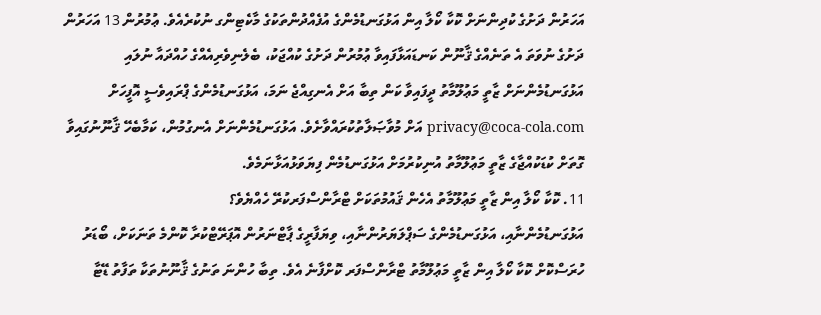އަހަރުން ދަށުގެ ކުދިންނަށް ކޮކާ ކޯލާ އިން އަޅުގަނޑުމެންގެ އުފެއްދުންތަކުގެ މާކެޓިންގ ނުކުރެއެވެ. ޢުމުރުން 13 އަހަރުން ދަށުގެ ނުވަތަ އެ ތަނެއްގެ ޤާނޫން ކަނޑައަޅާފައިވާ ޢުމުރުން ދަށުގެ ކުއްޖަކު، ބެލެނިވެރިއެއްގެ ހުއްދައާ ނުލައި އަޅުގަނޑުމެންނަށް ޒާތީ މަޢުލޫމާތު ދީފައިވާ ކަން ތިބާ އަށް އެނގިއްޖެ ނަމަ، އަޅުގަނޑުމެންގެ ޕްރައިވެސީ އޮފީހަށް privacy@coca-cola.com އަށް މުވާޞަލާތުކުރައްވާށެވެ. އަޅުގަނޑުމެންނަށް އެނގުމުން، ކަމާބެހޭ ޤާނޫނުގައިވާ ގޮތަށް ކުޑަކުއްޖާގެ ޒާތީ މަޢުލޫމާތު އުނިކުރުމަށް އަޅުގަނޑުމެން ފިޔަވަޅުއަޅާނަމެވެ.
11. ކޮކާ ކޯލާ އިން ޒާތީ މަޢުލޫމާތު އެހެން ޤައުމުތަކަށް ޓްރާންސްފަރކުރޭ ހެއްޔެވެ؟
އަޅުގަނޑުމެންނާއި، އަޅުގަނޑުމެންގެ ސަޕްލަޔަރުންނާއި، ވިޔަފާރީގެ ޕާޓްނަރުން އޮޕަރޭޓްކުރާ ކޮންމެ ތަނަކަށް، ބޯޑަރު ހުރަސްކޮށް ކޮކާ ކޯލާ އިން ޒާތީ މަޢުލޫމާތު ޓްރާންސްފަރ ކޮށްފާނެ އެވެ. ތިބާ ހުންނަ ތަނުގެ ޤާނޫނުތަކާ ތަފާތު ޑޭޓާ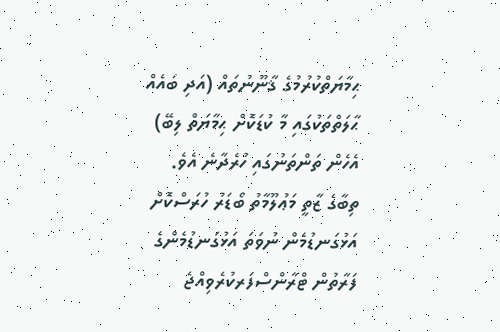ޙިމާޔަތްކުރުމުގެ ޤާނޫނުތައް (އަދި ބައެއް ޙާލަތްތަކުގައި މާ ކުޑަކޮށް ޙިމާޔަތް ލިބޭ) އެހެން ތަންތަނުގައި ހުރެދާނެ އެވެ.
ތިބާގެ ޒާތީ މަޢުލޫމާތު ބޯޑަރު ހުރަސްކޮށް އަޅުގަނޑުމެން ނުވަތަ އަޅުގަނޑުމެންގެ ފަރާތުން ޓްރާންސްފަރކުރެވިއްޖެ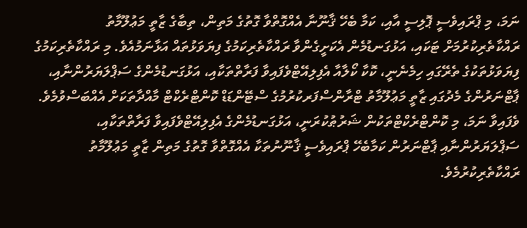ނަމަ، މި ޕްރައިވެސީ ޕޮލިސީ އާއި، ކަމާ ބެހޭ ޤާނޫނާ އެއްގޮތްވާ ގޮތުގެ މަތިން، ތިބާގެ ޒާތީ މަޢުލޫމާތު ރައްކާތެރިކުރުމަށް ޓަކައި، އަޅުގަނޑުމެން އެކަށީގެންވާ ރައްކާތެރިކަމުގެ ފިޔަވަޅުތައް އަޅާނަމުއެވެ. މި ރައްކާތެރިކަމުގެ ފިޔަވަޅުތަކުގެ ތެރޭގައި ހިމެނެނީ، ކޮކާ ކޯލާއާ އެފިލިއޭޓްވެފައިވާ ފަރާތްތަކާއި، އަޅުގަނޑުމެންގެ ސަޕްލަޔަރުންނާއި، ޕާޓްނަރުންގެ މެދުގައި ޒާތީ މަޢުލޫމާތު ޓްރާންސްފަރކުރުމުގެ ސްޓޭންޑަޑް ކޮންޓްރެކްޓް މާއްދާތަކަށް އެއްބަސްވުމެވެ. ވެފައިވާ ނަމަ، މި ކޮންޓްރެކްޓްތަކުން ޝަރުޠުކުރަނީ، އަޅުގަނޑުމެންގެ އެފިލިއޭޓްވެފައިވާ ފަރާތްތަކާއި، ސަޕްލަޔަރުންނާއި ޕާޓްނަރުން ކަމާބެހޭ ޕްރައިވެސީ ޤާނޫނުތަކާ އެއްގޮތްވާ ގޮތުގެ މަތިން ޒާތީ މަޢުލޫމާތު ރައްކާތެރިކުރުމެވެ.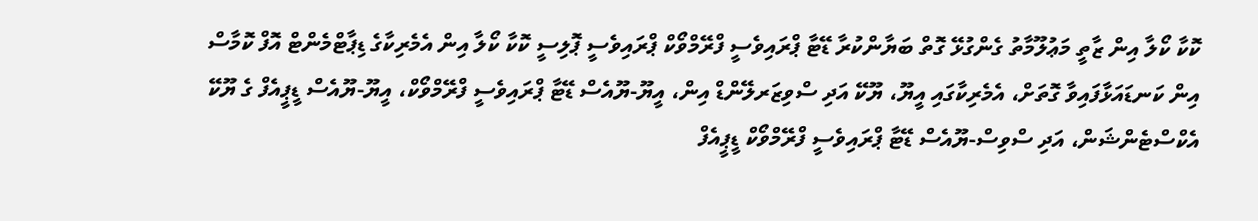ކޮކާ ކޯލާ އިން ޒާތީ މަޢުލޫމާތު ގެންގުޅޭ ގޮތް ބަޔާންކުރާ ޑޭޓާ ޕްރައިވެސީ ފްރޭމްވޯކް ޕްރައިވެސީ ޕޮލިސީ ކޮކާ ކޯލާ އިން އެމެރިކާގެ ޑިޕާޓްމެންޓް އޮފް ކޮމާސް އިން ކަނޑައަޅާފައިވާ ގޮތަށް، އެމެރިކާގައި އީޔޫ، ޔޫކޭ އަދި ސްވިޒަރލޭންޑް އިން، އީޔޫ-ޔޫއެސް ޑޭޓާ ޕްރައިވެސީ ފްރޭމްވޯކް، އީޔޫ-ޔޫއެސް ޑީޕީއެފް ގެ ޔޫކޭ އެކްސްޓެންޝަން، އަދި ސްވިސް-ޔޫއެސް ޑޭޓާ ޕްރައިވެސީ ފްރޭމްވޯކް ޑީޕީއެފް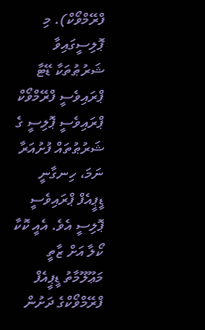ފްރޭމްވޯކް). މި ޕޮލިސީގައިވާ ޝަރުޠުތަކާ ޑޭޓާ ޕްރައިވެސީ ފްރޭމްވޯކް ޕްރައިވެސީ ޕޮލިސީ ގެ ޝަރުޠުތައް ފުށުއަރާ ނަމަ، ހިނގާނީ ޑީޕީއެފް ޕްރައިވެސީ ޕޮލިސީ އެވެ. އެއީ ކޮކާ ކޯލާ އަށް ޒާތީ މަޢޫލޫމާތު ޑީޕީއެފް ފްރޭމްވޯކްގެ ދަށުން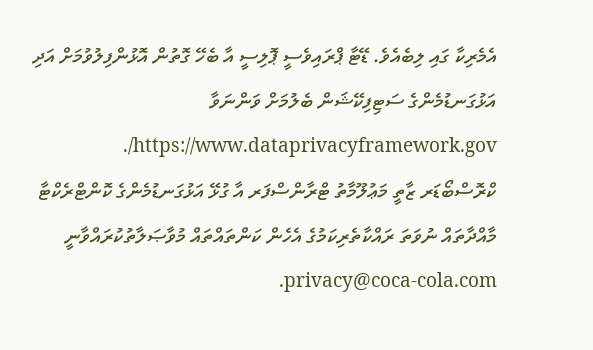އެމެރިކާ ގައި ލިބެއެވެ. ޑޭޓާ ޕްރައިވެސީ ޕޮލިސީ އާ ބެހޭ ގޮތުން އޮޅުންފިލުވުމަށް އަދި އަޅުގަނޑުމެންގެ ސަޓިފިކޭޝަން ބެލުމަށް ވަންނަވާ https://www.dataprivacyframework.gov/.
ކްރޮސްބޯޑަރ ޒާތީ މަޢުލޫމާތު ޓްރާންސްފަރ އާ ގުޅޭ އަޅުގަނޑުމެންގެ ކޮންޓްރެކްޓާ މާއްދާތައް ނުވަތަ ރައްކާތެރިކަމުގެ އެހެން ކަންތައްތައް މުވާޞަލާތުކުރައްވާނީ privacy@coca-cola.com.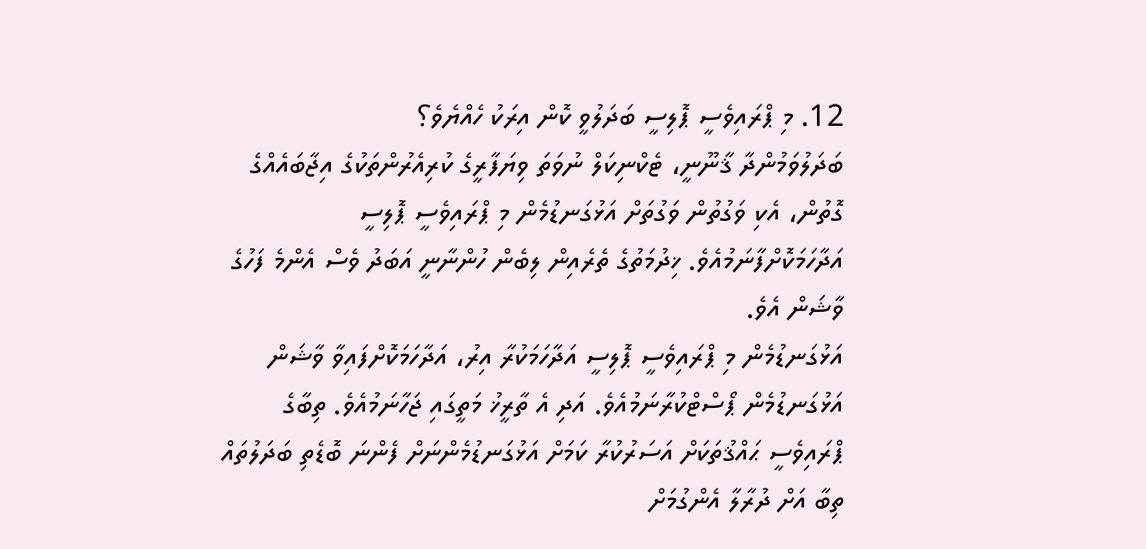12. މި ޕްރައިވެސީ ޕޮލިސީ ބަދަލުވީ ކޮން އިރަކު ހެއްޔެވެ؟
ބަދަލުވަމުންދާ ޤާނޫނީ، ޓެކްނިކަލް ނުވަތަ ވިޔަފާރީގެ ކުރިއެރުންތަކުގެ އިޖާބައެއްގެ ގޮތުން، އެކި ވަގުތުން ވަގުތަށް އަޅުގަނޑުމެން މި ޕްރައިވެސީ ޕޮލިސީ އަދާހަމަކޮށްފާނަމުއެވެ. ޚިދުމަތުގެ ތެރެއިން ލިބެން ހުންނާނީ އަބަދު ވެސް އެންމެ ފަހުގެ ވާޝަން އެވެ.
އަޅުގަނޑުމެން މި ޕްރައިވެސީ ޕޮލިސީ އަދާހަމަކުރާ އިރު، އަދާހަމަކޮށްފައިވާ ވާޝަން އަޅުގަނޑުމެން ޕޯސްޓްކުރާނަމުއެވެ. އަދި އެ ތާރީޚު މަތީގައި ޖަހާނަމުއެވެ. ތިބާގެ ޕްރައިވެސީ ޙައްޤުތަކަށް އަސަރުކުރާ ކަމަށް އަޅުގަނޑުމެންނަށް ފެންނަ ބޮޑެތި ބަދަލުތައް ތިބާ އަށް ދުރާލާ އެންގުމަށް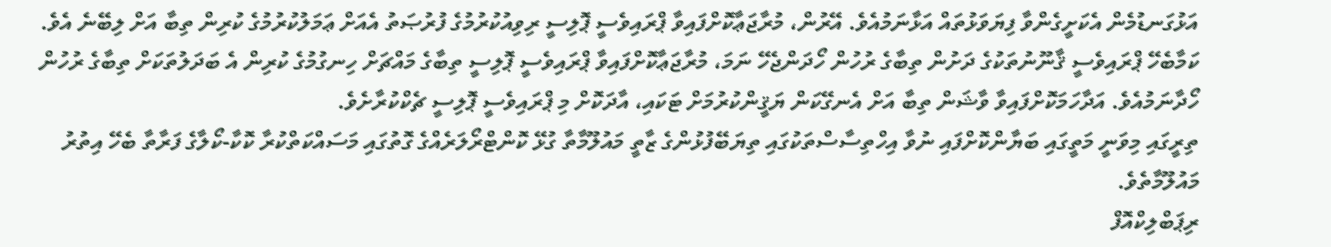އަޅުގަނޑުމެން އެކަށީގެންވާ ފިޔަވަޅުތައް އަޅާނަމުއެވެ. އޭރުން، މުރާޖަޢާކޮށްފައިވާ ޕްރައިވެސީ ޕޮލިސީ ރިވިއުކުރުމުގެ ފުރުޞަތު އެއަށް ޢަމަލުކުރުމުގެ ކުރިން ތިބާ އަށް ލިބޭނެ އެވެ. ކަމާބެހޭ ޕްރައިވެސީ ޤާނޫނުތަކުގެ ދަށުން ތިބާގެ ރުހުން ހޯދަންޖެހޭ ނަމަ، މުރާޖަޢާކޮށްފައިވާ ޕްރައިވެސީ ޕޮލިސީ ތިބާގެ މައްޗަށް ހިނގުމުގެ ކުރިން އެ ބަދަލުތަކަށް ތިބާގެ ރުހުން ހޯދާނަމުއެވެ. އަދާހަމަކޮށްފައިވާ ވާޝަން ތިބާ އަށް އެނގޭކަން ޔަޤީންކުރުމަށް ޓަކައި، އާދަކޮށް މި ޕްރައިވެސީ ޕޮލިސީ ޗެކްކުރާށެވެ.
ތިރީގައި މިވަނީ މަތީގައި ބަޔާންކޮށްފައި ނުވާ އިހްތިސާސްތަކުގައި ތިޔަބޭފުޅުންގެ ޒާތީ މައުލޫމާތާ ގުޅޭ ކޮންޓްރޯލަރެއްގެ ގޮތުގައި މަސައްކަތްކުރާ ކޮކާ-ކޯލާގެ ފަރާތާ ބެހޭ އިތުރު މައުލޫމާތެވެ.
ރިޕަބްލިކްއޮފް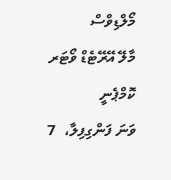މޯލްޑިވްސް
މާލޭ އޭރޭޓެޑް ވޯޓަރ ކޮމްޕެނީ
ވަނަ ފަންގިފިލާ،  7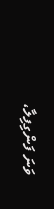ވަނަ ފަންގިފިލާ،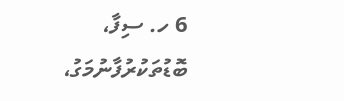6 ހ. ސިފާ،
ބޮޑުތަކުރުފާނުމަގު،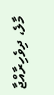މާލެ، ދިވެހިރާއްޖާ